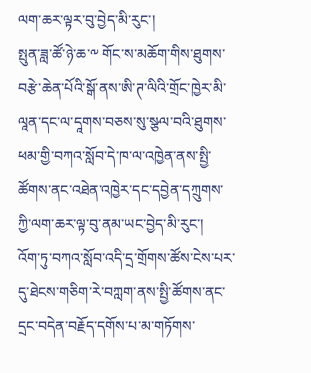ལག་ཆར་ལྟར་བུ་བྱེད་མི་རུང་།
སྤུན་ཟླ་ཚོ་ཉེ་ཆ་༸ གོང་ས་མཆོག་གིས་ཐུགས་བརྩེ་ཆེན་པོའི་སྒོ་ནས་ཨི་ཊ་ལིའི་གྲོང་ཁྱེར་མི་ལཱན་དང་ལ་དཱགས་བཅས་སུ་སྩལ་བའི་ཐུགས་ཕམ་གྱི་བཀའ་སློབ་དེ་ཁ་ལ་འཁྱེན་ནས་སྤྱི་ཚོགས་ནང་འཐེན་འཁྱེར་དང་དབྱེན་དཀྲུགས་ཀྱི་ལག་ཆར་ལྟ་བུ་ནམ་ཡང་བྱེད་མི་རུང་།
འོག་ཏུ་བཀའ་སློབ་འདི་དྲ་གྲོགས་ཚོས་ངེས་པར་དུ་ཐེངས་གཅིག་རེ་བཀླག་ནས་སྤྱི་ཚོགས་ནང་དྲང་བདེན་བརྗོད་དགོས་པ་མ་གཏོགས་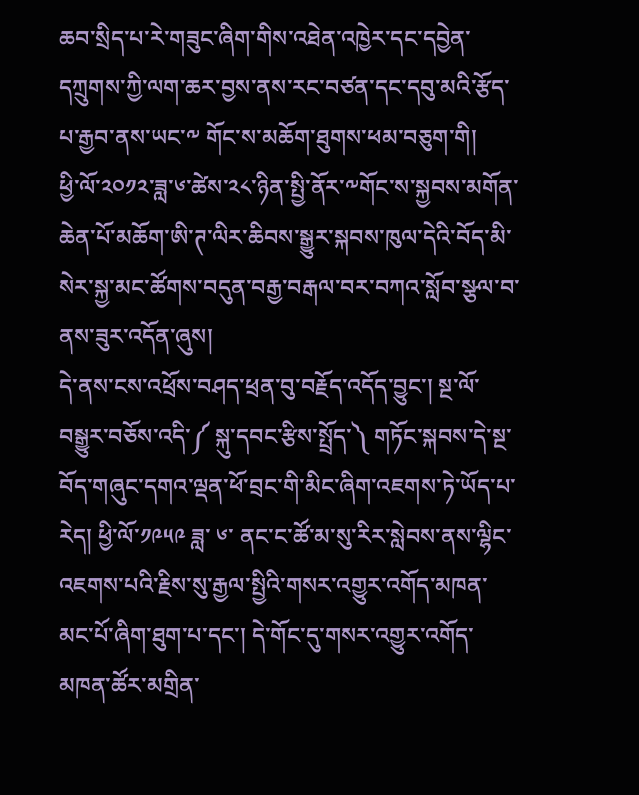ཆབ་སྲིད་པ་རེ་གཟུང་ཞིག་གིས་འཐེན་འཁྱེར་དང་དབྱེན་དཀྲུགས་ཀྱི་ལག་ཆར་བྱས་ནས་རང་བཙན་དང་དབུ་མའི་རྩོད་པ་རྒྱབ་ནས་ཡང་༸ གོང་ས་མཆོག་ཐུགས་ཕམ་བཅུག་གི།
ཕྱི་ལོ་༢༠༡༢་ཟླ་༦་ཚེས་༢༨་ཉིན་སྤྱི་ནོར་༸གོང་ས་སྐྱབས་མགོན་ཆེན་པོ་མཆོག་ཨི་ཊ་ལིར་ཆིབས་སྒྱུར་སྐབས་ཁུལ་དེའི་བོད་མི་སེར་སྐྱ་མང་ཚོགས་བདུན་བརྒྱ་བརྒལ་བར་བཀའ་སློབ་སྩལ་བ་ནས་ཟུར་འདོན་ཞུས།
དེ་ནས་ངས་འཕྲོས་བཤད་ཕྲན་བུ་བརྗོད་འདོད་བྱུང་། སྔ་ལོ་བསྒྱུར་བཅོས་འདི་༼ སྐུ་དབང་རྩིས་སྤྲོད་༽ གཏོང་སྐབས་དེ་སྔ་བོད་གཞུང་དགའ་ལྡན་ཕོ་བྲང་གི་མིང་ཞིག་འཇགས་ཏེ་ཡོད་པ་རེད། ཕྱི་ལོ་༡༩༥༩ ཟླ་ ༦་ ནང་ང་ཚོ་མ་སུ་རིར་སླེབས་ནས་ལྷིང་འཇགས་པའི་རྗིས་སུ་རྒྱལ་སྤྱིའི་གསར་འགྱུར་འགོད་མཁན་མང་པོ་ཞིག་ཐུག་པ་དང་། དེ་གོང་དུ་གསར་འགྱུར་འགོད་མཁན་ཚོར་མགྲིན་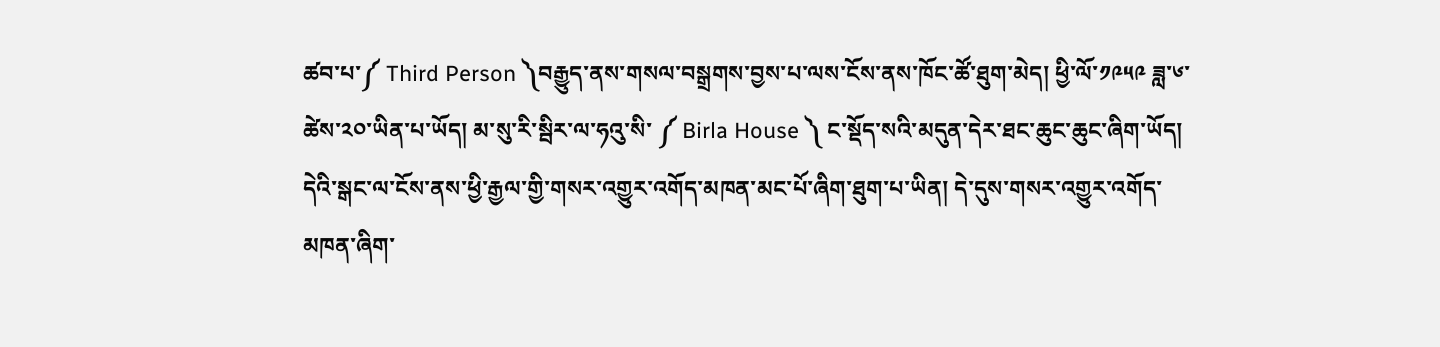ཚབ་པ་༼ Third Person ༽བརྒྱུད་ནས་གསལ་བསྒྲགས་བྱས་པ་ལས་ངོས་ནས་ཁོང་ཚོ་ཐུག་མེད། ཕྱི་ལོ་༡༩༥༩ ཟླ་༦་ ཚེས་༢༠་ཡིན་པ་ཡོད། མ་སུ་རི་སྦིར་ལ་ཧའུ་སི་ ༼ Birla House ༽ ང་སྡོད་སའི་མདུན་དེར་ཐང་ཆུང་ཆུང་ཞིག་ཡོད། དེའི་སྒང་ལ་ངོས་ནས་ཕྱི་རྒྱལ་གྱི་གསར་འགྱུར་འགོད་མཁན་མང་པོ་ཞིག་ཐུག་པ་ཡིན། དེ་དུས་གསར་འགྱུར་འགོད་མཁན་ཞིག་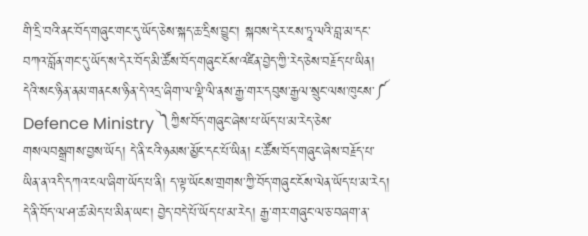གི་དྲི་བའི་ནང་བོད་གཞུང་གང་དུ་ཡོད་ཅེས་སྐད་ཆ་དྲིས་བྱུང་། སྐབས་དེར་ངས་ཏཱ་ལའི་བླ་མ་དང་བཀའ་བློན་གང་དུ་ཡོད་ས་དེར་བོད་མི་ཚོས་བོད་གཞུང་ངོས་འཛིན་བྱེད་ཀྱི་རེད་ཅེས་བརྗོད་པ་ཡིན།
དེའི་སང་ཉིན་ནམ་གནངས་ཉིན་དེ་འདྲ་ཞིག་ལ་ལྡི་ལི་ནས་རྒྱ་གར་དབུས་རྒྱལ་སྲུང་ལས་ཁུངས་༼ Defence Ministry ༽ཀྱིས་བོད་གཞུང་ཞེས་པ་ཡོད་པ་མ་རེད་ཅེས་གསལབསྒྲགས་བྱས་ཡོད། དེ་ནི་ངའི་ཉམས་མྱོང་དང་པོ་ཡིན། ང་ཚོས་བོད་གཞུང་ཞེས་བརྗོད་པ་ཡིན་ན་འདི་དཀའ་ངལ་ཞིག་ཡོད་པ་ནི། ད་ལྟ་ཡོངས་གྲགས་ཀྱི་བོད་གཞུང་ངོས་ལེན་ཡོད་པ་མ་རེད། དེ་ནི་བོད་ལ་ཤ་ཚ་མེད་པ་མིན་ཡང་། བྱེད་བདེ་པོ་ཡོད་པ་མ་རེད། རྒྱ་གར་གཞུང་ལ་ཅ་བཞག་ན་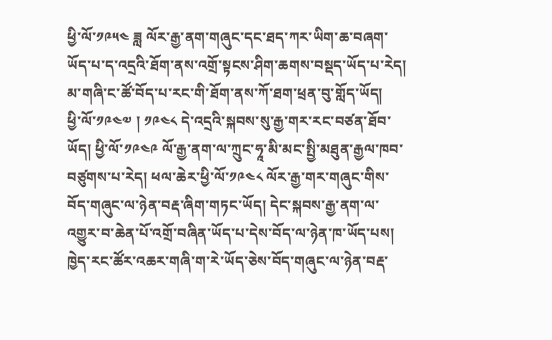ཕྱི་ལོ་༡༩༥༤ ཟླ ལོར་རྒྱ་ནག་གཞུང་དང་ཐད་ཀར་ཡིག་ཆ་བཞག་ཡོད་པ་ད་འདྲའི་ཐོག་ནས་འགྲོ་སྟངས་ཤིག་ཆགས་བསྡད་ཡོད་པ་རེད། མ་གཞི་ང་ཚོ་བོད་པ་རང་གི་ཐོག་ནས་ཀོ་ཐག་ཕྲན་བུ་གློད་ཡོད།
ཕྱི་ལོ་༡༩༤༧ ། ༡༩༤༨ དེ་འདྲའི་སྐབས་སུ་རྒྱ་གར་རང་བཙན་ཐོབ་ཡོད། ཕྱི་ལོ་༡༩༤༩ ལོ་རྒྱ་ནག་ལ་ཀྲུང་ཧཱ་མི་མང་སྤྱི་མཐུན་རྒྱལ་ཁབ་བཙུགས་པ་རེད། ཕལ་ཆེར་ཕྱི་ལོ་༡༩༤༨ ལོར་རྒྱ་གར་གཞུང་གིས་བོད་གཞུང་ལ་ཉེན་བརྡ་ཞིག་གཏང་ཡོད། དེང་སྐབས་རྒྱ་ནག་ལ་འགྱུར་བ་ཆེན་པོ་འགྲོ་བཞིན་ཡོད་པ་དེས་བོད་ལ་ཉེན་ཁ་ཡོད་པས། ཁྱེད་རང་ཚོར་འཆར་གཞི་ག་རེ་ཡོད་ཅེས་བོད་གཞུང་ལ་ཉེན་བརྡ་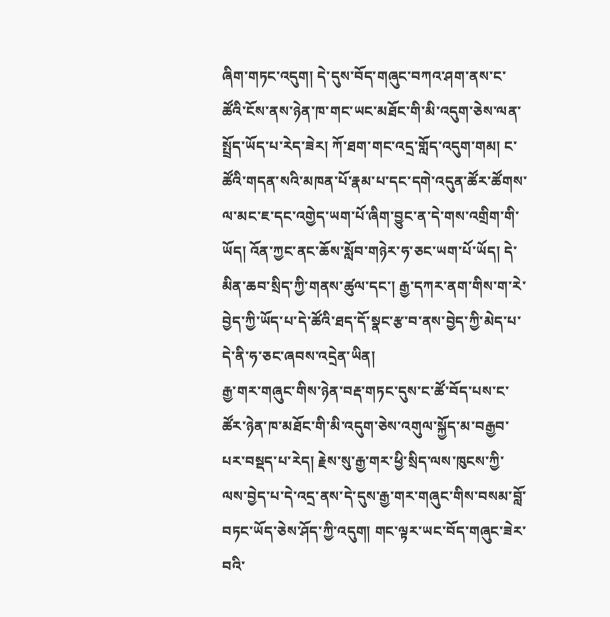ཞིག་གཏང་འདུག། དེ་དུས་བོད་གཞུང་བཀའ་ཤག་ནས་ང་ཚོའི་ངོས་ནས་ཉེན་ཁ་གང་ཡང་མཐོང་གི་མི་འདུག་ཅེས་ལན་སྤྲོད་ཡོད་པ་རེད་ཟེར། ཀོ་ཐག་གང་འདྲ་གློད་འདུག་གམ། ང་ཚོའི་གདན་སའི་མཁན་པོ་རྣམ་པ་དང་དགེ་འདུན་ཚོར་ཚོགས་ལ་མང་ཇ་དང་འགྱེད་ཡག་པོ་ཞིག་བྱུང་ན་དེ་གས་འགྲིག་གི་ཡོད། འོན་ཀྱང་ནང་ཆོས་སློབ་གཉེར་ཧ་ཅང་ཡག་པོ་ཡོད། དེ་མིན་ཆབ་སྲིད་ཀྱི་གནས་ཚུལ་དང་། རྒྱ་དཀར་ནག་གིས་ག་རེ་བྱེད་ཀྱི་ཡོད་པ་དེ་ཚོའི་ཐད་དོ་སྣང་རྩ་བ་ནས་བྱེད་ཀྱི་མེད་པ་དེ་ནི་ཧ་ཅང་ཞབས་འདྲེན་ཡིན།
རྒྱ་གར་གཞུང་གིས་ཉེན་བརྡ་གཏང་དུས་ང་ཚོ་བོད་པས་ང་ཚོར་ཉེན་ཁ་མཐོང་གི་མི་འདུག་ཅེས་འགུལ་སྐྱོད་མ་བརྒྱབ་པར་བསྡད་པ་རེད། རྗེས་སུ་རྒྱ་གར་ཕྱི་སྲིད་ལས་ཁུངས་ཀྱི་ལས་བྱེད་པ་དེ་འདྲ་ནས་དེ་དུས་རྒྱ་གར་གཞུང་གིས་བསམ་བློ་བཏང་ཡོད་ཅེས་ཤོད་ཀྱི་འདུག། གང་ལྟར་ཡང་བོད་གཞུང་ཟེར་བའི་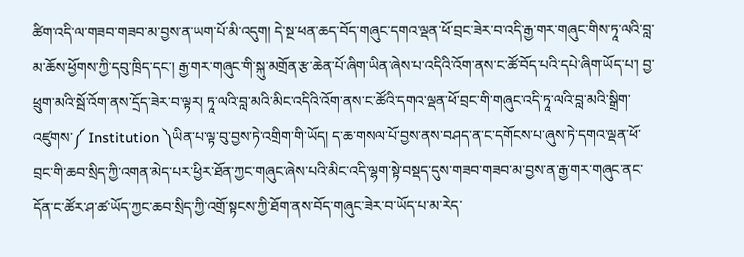ཚིག་འདི་ལ་གཟབ་གཟབ་མ་བྱས་ན་ཡག་པོ་མི་འདུག། དེ་སྔ་ཕན་ཆད་བོད་གཞུང་དགའ་ལྡན་ཕོ་བྲང་ཟེར་བ་འདི་རྒྱ་གར་གཞུང་གིས་ཏཱ་ལའི་བླ་མ་ཆོས་ཕྱོགས་ཀྱི་དབུ་ཁྲིད་དང་། རྒྱ་གར་གཞུང་གི་སྐུ་མགྲོན་རྩ་ཆེན་པོ་ཞིག་ཡིན་ཞེས་པ་འདིའི་འོག་ནས་ང་ཚོ་བོད་པའི་དཔེ་ཞིག་ཡོད་པ་། བྱ་ཕྲུག་མའི་སྦོ་འོག་ནས་དྲོད་ཟེར་བ་ལྟར། ཏཱ་ལའི་བླ་མའི་མིང་འདིའི་འོག་ནས་ང་ཚོའི་དགའ་ལྡན་ཕོ་བྲང་གི་གཞུང་འདི་ཏཱ་ལའི་བླ་མའི་སྒྲིག་འཛུགས་༼ Institution ༽ཡིན་པ་ལྟ་བུ་བྱས་ཏེ་འགྲིག་གི་ཡོད། ད་ཆ་གསལ་པོ་བྱས་ནས་བཤད་ན་ང་དགོངས་པ་ཞུས་ཏེ་དགའ་ལྡན་ཕོ་བྲང་གི་ཆབ་སྲིད་ཀྱི་འགན་མེད་པར་ཕྱིར་ཐོན་ཀྱང་གཞུང་ཞེས་པའི་མིང་འདི་ལྷག་སྟེ་བསྡད་དུས་གཟབ་གཟབ་མ་བྱས་ན་རྒྱ་གར་གཞུང་ནང་དོན་ང་ཚོར་ཤ་ཚ་ཡོད་ཀྱང་ཆབ་སྲིད་ཀྱི་འགྲོ་སྟངས་ཀྱི་ཐོག་ནས་བོད་གཞུང་ཟེར་བ་ཡོད་པ་མ་རེད་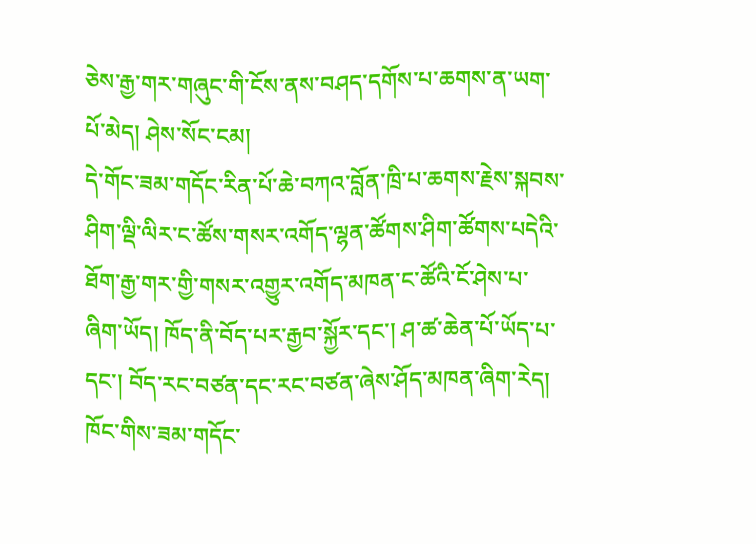ཅེས་རྒྱ་གར་གཞུང་གི་ངོས་ནས་བཤད་དགོས་པ་ཆགས་ན་ཡག་པོ་མེད། ཤེས་སོང་ངམ།
དེ་གོང་ཟམ་གདོང་རིན་པོ་ཆེ་བཀའ་བློན་ཁྲི་པ་ཆགས་རྗེས་སྐབས་ཤིག་ལྡི་ལིར་ང་ཚོས་གསར་འགོད་ལྷན་ཚོགས་ཤིག་ཚོགས་པདེའི་ཐོག་རྒྱ་གར་གྱི་གསར་འགྱུར་འགོད་མཁན་ང་ཚོའི་ངོ་ཤེས་པ་ཞིག་ཡོད། ཁོད་ནི་བོད་པར་རྒྱབ་སྐྱོར་དང་། ཤ་ཚ་ཆེན་པོ་ཡོད་པ་དང་། བོད་རང་བཙན་དང་རང་བཙན་ཞེས་ཤོད་མཁན་ཞིག་རེད། ཁོང་གིས་ཟམ་གདོང་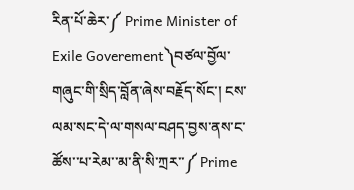རིན་པོ་ཆེར་༼ Prime Minister of Exile Goverement༽བཙལ་བྱོལ་གཞུང་གི་སྲིད་བློན་ཞེས་བརྗོད་སོང་། ངས་ལམ་སང་དེ་ལ་གསལ་བཤད་བྱས་ནས་ང་ཚོས་་པ་རེམ་་མ་ནི་སི་ཀྲར་་༼ Prime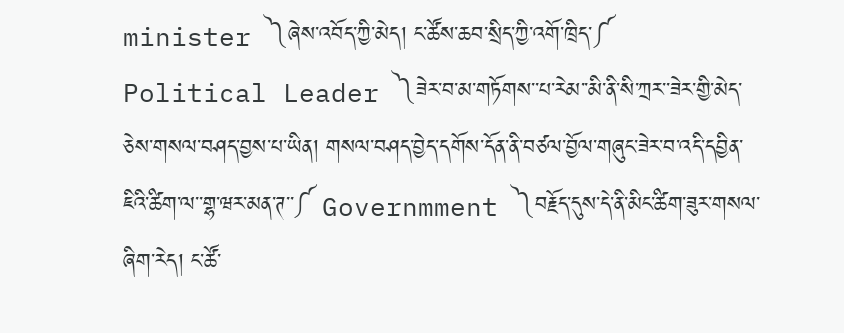minister ༽ཞེས་འབོད་ཀྱི་མེད། ང་ཚོས་ཆབ་སྲིད་ཀྱི་འགོ་ཁྲིད་༼ Political Leader ༽ཟེར་བ་མ་གཏོགས་་པ་རེམ་་མི་ནི་སི་ཀྲར་་ཟེར་གྱི་མེད་ཅེས་གསལ་བཤད་བྱས་པ་ཡིན། གསལ་བཤད་བྱེད་དགོས་དོན་ནི་བཙལ་བྱོལ་གཞུང་ཟེར་བ་འདི་དབྱིན་ཇིའི་ཚིག་ལ་་གྷ་ཝར་མན་ཊ་་༼ Governmment ༽བརྗོད་དུས་དེ་ནི་མིང་ཚིག་ཟུར་གསལ་ཞིག་རེད། ང་ཚོ་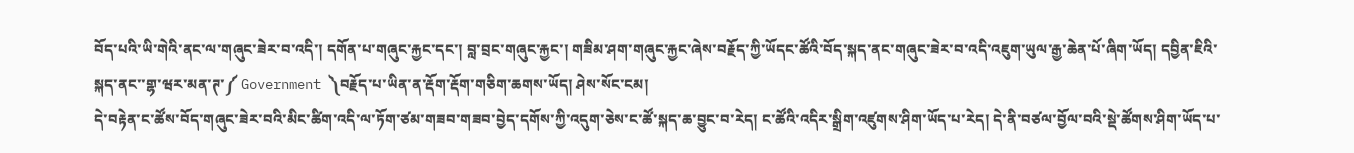བོད་པའི་ཡི་གེའི་ནང་ལ་གཞུང་ཟེར་བ་འདི་། དགོན་པ་གཞུང་རྐྱང་དང་། བླ་བྲང་གཞུང་རྐྱང་། གཟིམ་ཤག་གཞུང་རྐྱང་ཞེས་བརྗོད་ཀྱི་ཡོདང་ཚོའི་བོད་སྐད་ནང་གཞུང་ཟེར་བ་འདི་འཇུག་ཡུལ་རྒྱ་ཆེན་པོ་ཞིག་ཡོད། དབྱིན་ཇིའི་སྐད་ནང་་གྷ་ཝར་མན་ཊ་༼ Government ༽བརྗོད་པ་ཡིན་ན་རྡོག་རྡོག་གཅིག་ཆགས་ཡོད། ཤེས་སོང་ངམ།
དེ་བརྟེན་ང་ཚོས་བོད་གཞུང་ཟེར་བའི་མིང་ཚིག་འདི་ལ་ཏོག་ཙམ་གཟབ་གཟབ་བྱེད་དགོས་ཀྱི་འདུག་ཅེས་ང་ཚོ་སྐད་ཆ་བྱུང་བ་རེད། ང་ཚོའི་འདིར་སྒྲིག་འཛུགས་ཤིག་ཡོད་པ་རེད། དེ་ནི་བཙལ་བྱོལ་བའི་སྡེ་ཚོགས་ཤིག་ཡོད་པ་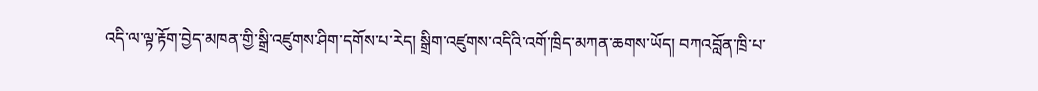འདི་ལ་ལྟ་རྟོག་བྱེད་མཁན་གྱི་སྒྲི་འཛུགས་ཤིག་དགོས་པ་རེད། སྒྲིག་འཛུགས་འདིའི་འགོ་ཁྲིད་མཀན་ཆགས་ཡོད། བཀའབློན་ཁྲི་པ་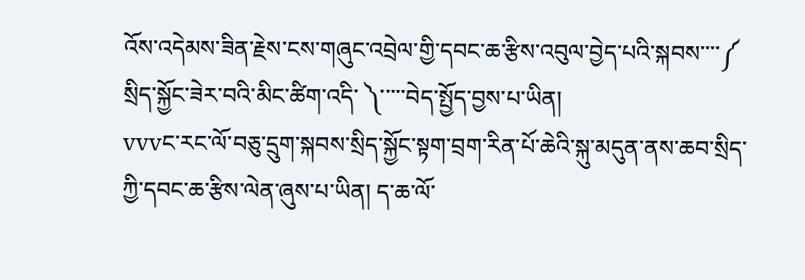འོས་འདེམས་ཟིན་རྗེས་ངས་གཞུང་འབྲེལ་གྱི་དབང་ཆ་རྩིས་འབུལ་བྱེད་པའི་སྐབས་་་་༼ སྲིད་སྐྱོང་ཟེར་བའི་མིང་ཚིག་འདི་ ༽་་་་་བེད་སྤྱོད་བྱས་པ་ཡིན།
vvvང་རང་ལོ་བཅུ་དྲུག་སྐབས་སྲིད་སྐྱོང་སྟག་བྲག་རིན་པོ་ཆེའི་སྐུ་མདུན་ནས་ཆབ་སྲིད་ཀྱི་དབང་ཆ་རྩིས་ལེན་ཞུས་པ་ཡིན། ད་ཆ་ལོ་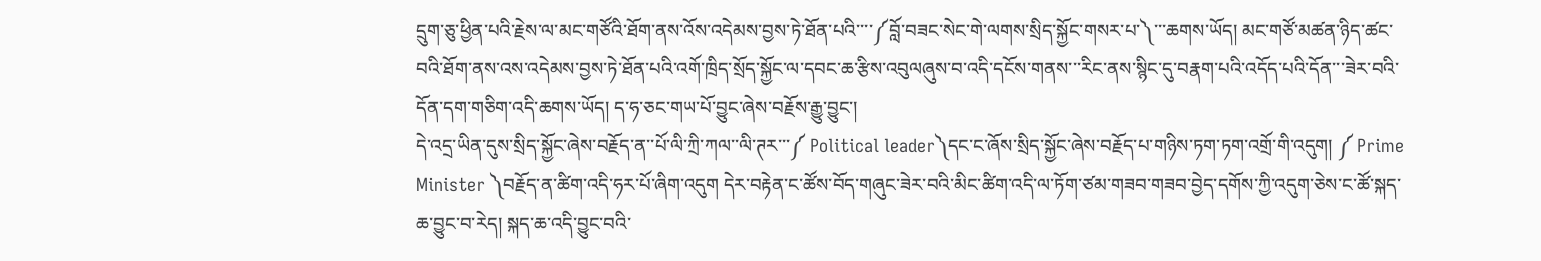དྲུག་ཅུ་ཕྱིན་པའི་རྗེས་ལ་མང་གཙོའི་ཐོག་ནས་འོས་འདེམས་བྱས་ཏེ་ཐོན་པའི་་་་༼བློ་བཟང་སེང་གེ་ལགས་སྲིད་སྐྱོང་གསར་པ་༽་་་ཆགས་ཡོད། མང་གཙོ་མཚན་ཉིད་ཚང་བའི་ཐོག་ནས་འས་འདེམས་བྱས་ཏེ་ཐོན་པའི་འགོ་ཁྲིད་སྲོད་སྐྱོང་ལ་དབང་ཆ་རྩིས་འབུལཞུས་བ་འདི་དངོས་གནས་་་རིང་ནས་སྙིང་དུ་བརྣག་པའི་འདོད་པའི་དོན་་་ཟེར་བའི་དོན་དག་གཅིག་འདི་ཆགས་ཡོད། ད་ཧ་ཅང་གཡ་པོ་བྱུང་ཞེས་བརྗོས་རྒྱུ་བྱུང་།
དེ་འདྲ་ཡིན་དུས་སྲིད་སྐྱོང་ཞེས་བརྗོད་ན་་པོ་ལི་ཀྲི་ཀལ་་ལི་ཊར་་་༼ Political leader༽དང་ང་ཞོས་སྲིད་སྐྱོང་ཞེས་བརྗོད་པ་གཉིས་ཏག་ཏག་འགྲོ་གི་འདུག། ༼ Prime Minister ༽བརྗོད་ན་ཚིག་འདི་ཧར་པོ་ཞིག་འདུག དེར་བརྟེན་ང་ཚོས་བོད་གཞུང་ཟེར་བའི་མིང་ཚིག་འདི་ལ་ཏོག་ཙམ་གཟབ་གཟབ་བྱེད་དགོས་ཀྱི་འདུག་ཅེས་ང་ཚོ་སྐད་ཆ་བྱུང་བ་རེད། སྐད་ཆ་འདི་བྱུང་བའི་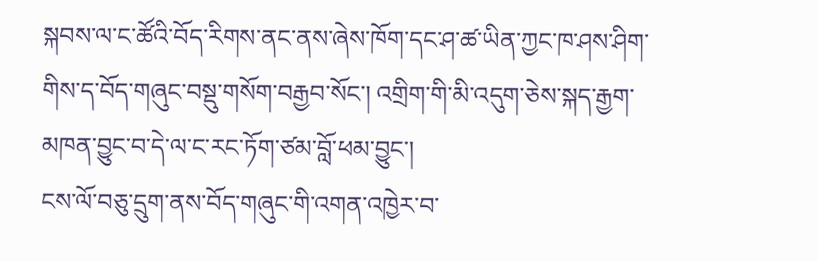སྐབས་ལ་ང་ཚོའི་བོད་རིགས་ནང་ནས་ཞེས་ཁོག་དང་ཤ་ཚ་ཡིན་ཀྱང་ཁ་ཤས་ཤིག་གིས་ད་བོད་གཞུང་བསྡུ་གསོག་བརྒྱབ་སོང་། འགྲིག་གི་མི་འདུག་ཅེས་སྐད་རྒྱག་མཁན་བྱུང་བ་དེ་ལ་ང་རང་ཏོག་ཙམ་བློ་ཕམ་བྱུང་།
ངས་ལོ་བཅུ་དྲུག་ནས་བོད་གཞུང་གི་འགན་འཁྱེར་བ་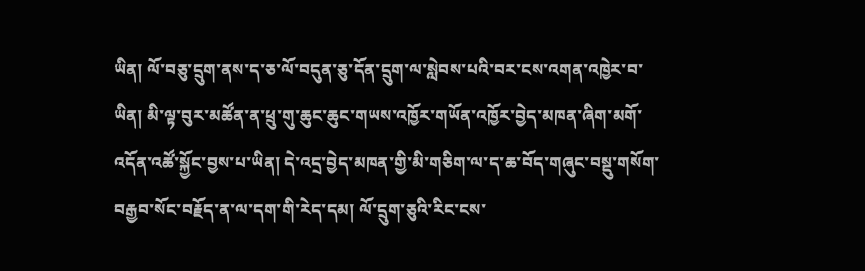ཡིན། ལོ་བཅུ་དྲུག་ནས་ད་ཅ་ལོ་བདུན་ཅུ་དོན་དྲུག་ལ་སླེབས་པའི་བར་ངས་འགན་འཁྱེར་བ་ཡིན། མི་ལྟ་བུར་མཚོན་ན་ཕྲུ་གུ་ཆུང་ཆུང་གཡས་འཁྱོར་གཡོན་འཁྱོར་བྱེད་མཁན་ཞིག་མགོ་འདོན་འཚོ་སྐྱོང་བྱས་པ་ཡིན། དེ་འདྲ་བྱེད་མཁན་གྱི་མི་གཅིག་ལ་ད་ཆ་བོད་གཞུང་བསྡུ་གསོག་བརྒྱབ་སོང་བརྗོད་ན་ལ་དག་གི་རེད་དམ། ལོ་དྲུག་ཅུའི་རིང་ངས་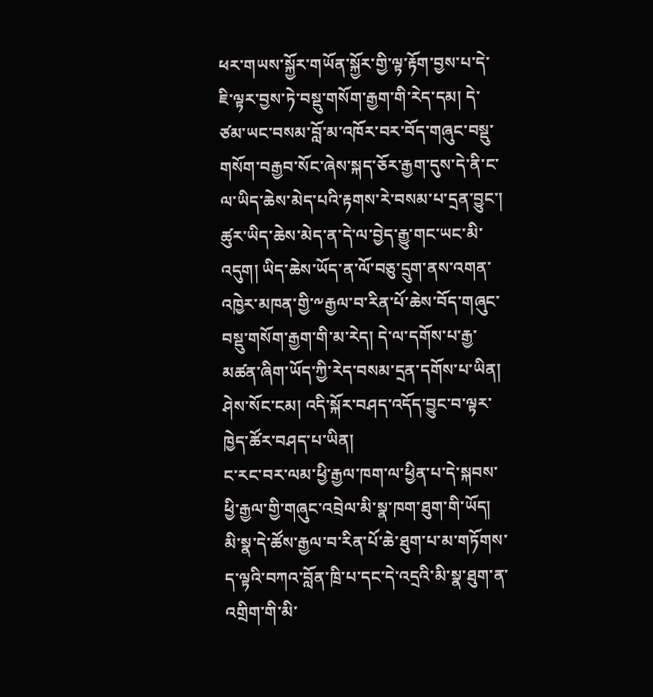ཕར་གཡས་སྐྱོར་གཡོན་སྐྱོར་གྱི་ལྟ་རྟོག་བྱས་པ་དེ་ཇི་ལྟར་བྱས་ཏེ་བསྡུ་གསོག་རྒྱག་གི་རེད་དམ། དེ་ཙམ་ཡང་བསམ་བློ་མ་འཁོར་བར་བོད་གཞུང་བསྡུ་གསོག་བརྒྱབ་སོང་ཞེས་སྐད་ཅོར་རྒྱག་དུས་དེ་ནི་ང་ལ་ཡིད་ཆེས་མེད་པའི་རྟགས་རེ་བསམ་པ་དྲན་བྱུང་།
ཚུར་ཡིད་ཆེས་མེད་ན་དེ་ལ་བྱེད་རྒྱུ་གང་ཡང་མི་འདུག། ཡིད་ཆེས་ཡོད་ན་ལོ་བཅུ་དྲུག་ནས་འགན་འཁྱེར་མཁན་གྱི་༸རྒྱལ་བ་རིན་པོ་ཆེས་བོད་གཞུང་བསྡུ་གསོག་རྒྱག་གི་མ་རེད། དེ་ལ་དགོས་པ་རྒྱ་མཚན་ཞིག་ཡོད་ཀྱི་རེད་བསམ་དྲན་དགོས་པ་ཡིན། ཤེས་སོང་ངམ། འདི་སྐོར་བཤད་འདོད་བྱུང་བ་ལྟར་ཁྱེད་ཚོར་བཤད་པ་ཡིན།
ང་རང་བར་ལམ་ཕྱི་རྒྱལ་ཁག་ལ་ཕྱིན་པ་དེ་སྐབས་ཕྱི་རྒྱལ་གྱི་གཞུང་འབྲེལ་མི་སྣ་ཁག་ཐུག་གི་ཡོད། མི་སྣ་དེ་ཚོས་རྒྱལ་བ་རིན་པོ་ཆེ་ཐུག་པ་མ་གཏོགས་ད་ལྟའི་བཀའ་བློན་ཁྲི་པ་དང་དེ་འདྲའི་མི་སྣ་ཐུག་ན་འགྲིག་གི་མི་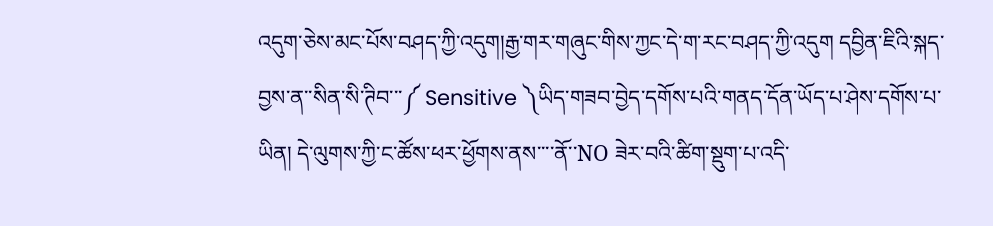འདུག་ཅེས་མང་པོས་བཤད་ཀྱི་འདུག།རྒྱ་གར་གཞུང་གིས་ཀྱང་དེ་ག་རང་བཤད་ཀྱི་འདུག དབྱིན་ཇིའི་སྐད་བྱས་ན་་སིན་སི་ཊིབ་་་༼ Sensitive ༽ཡིད་གཟབ་བྱེད་དགོས་པའི་གནད་དོན་ཡོད་པ་ཤེས་དགོས་པ་ཡིན། དེ་ལུགས་ཀྱི་ང་ཚོས་ཕར་ཕྱོགས་ནས་་་་ནོ་་NO ཟེར་བའི་ཚིག་སྡུག་པ་འདི་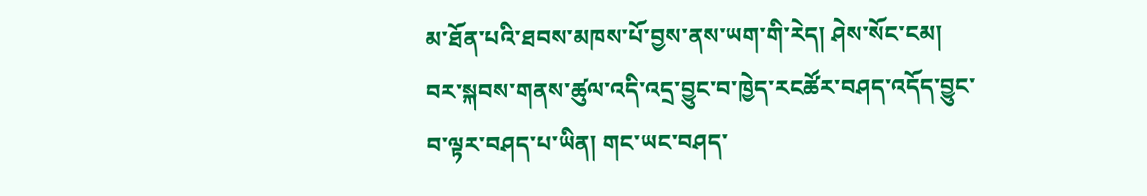མ་ཐོན་པའི་ཐབས་མཁས་པོ་བྱས་ནས་ཡག་གི་རེད། ཤེས་སོང་ངམ།
བར་སྐབས་གནས་ཚུལ་འདི་འདྲ་བྱུང་བ་ཁྱེད་རངཚོར་བཤད་འདོད་བྱུང་བ་ལྟར་བཤད་པ་ཡིན། གང་ཡང་བཤད་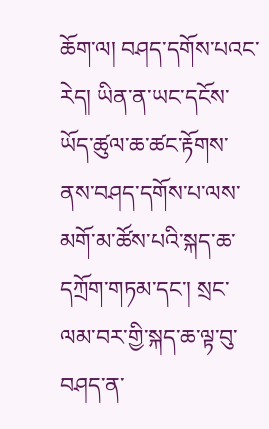ཆོག་ལ། བཤད་དགོས་པའང་རེད། ཡིན་ན་ཡང་དངོས་ཡོད་ཚུལ་ཆ་ཚང་རྟོགས་ནས་བཤད་དགོས་པ་ལས་མགོ་མ་ཚོས་པའི་སྐད་ཆ་དཀྲོག་གཏམ་དང་། སྲང་ལམ་བར་གྱི་སྐད་ཆ་ལྟ་བུ་བཤད་ན་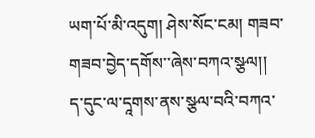ཡག་པོ་མི་འདུག། ཤེས་སོང་ངམ། གཟབ་གཟབ་བྱེད་དགོས་་ཞེས་བཀའ་སྩལ།།
ད་དུང་ལ་དཱགས་ནས་སྩལ་བའི་བཀའ་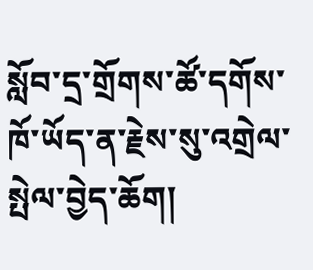སློབ་དྲ་གྲོགས་ཚོ་དགོས་ཁོ་ཡོད་ན་རྗེས་སུ་འགྲེལ་སྤེལ་བྱེད་ཆོག།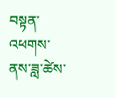བསྟན་འཕགས་ནས་ཟླ་ཚེས་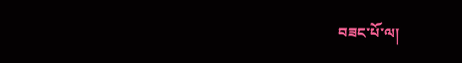བཟང་པོ་ལ།